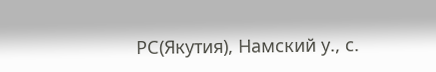РС(Якутия), Намский у., с.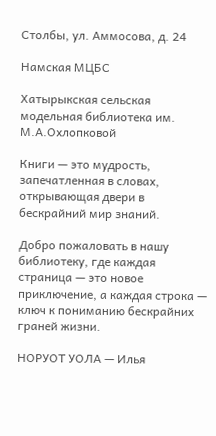Столбы, ул. Аммосова, д. 24

Намская МЦБС

Хатырыкская сельская модельная библиотека им. М.А.Охлопковой

Книги — это мудрость, запечатленная в словах, открывающая двери в бескрайний мир знаний.

Добро пожаловать в нашу библиотеку, где каждая страница — это новое приключение, а каждая строка — ключ к пониманию бескрайних граней жизни.

НОРУОТ УОЛА — Илья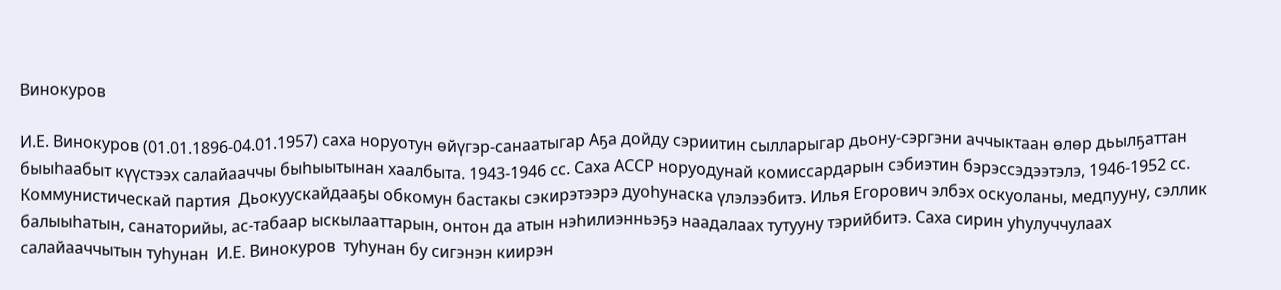Винокуров

И.Е. Винокуров (01.01.1896-04.01.1957) саха норуотун өйүгэр-санаатыгар Аҕа дойду сэриитин сылларыгар дьону-сэргэни аччыктаан өлөр дьылҕаттан быыһаабыт күүстээх салайааччы быһыытынан хаалбыта. 1943-1946 сс. Саха АССР норуодунай комиссардарын сэбиэтин бэрэссэдээтэлэ, 1946-1952 сс. Коммунистическай партия  Дьокуускайдааҕы обкомун бастакы сэкирэтээрэ дуоһунаска үлэлээбитэ. Илья Егорович элбэх оскуоланы, медпууну, сэллик балыыһатын, санаторийы, ас-табаар ыскылааттарын, онтон да атын нэһилиэнньэҕэ наадалаах тутууну тэрийбитэ. Саха сирин уһулуччулаах салайааччытын туһунан  И.Е. Винокуров  туһунан бу сигэнэн киирэн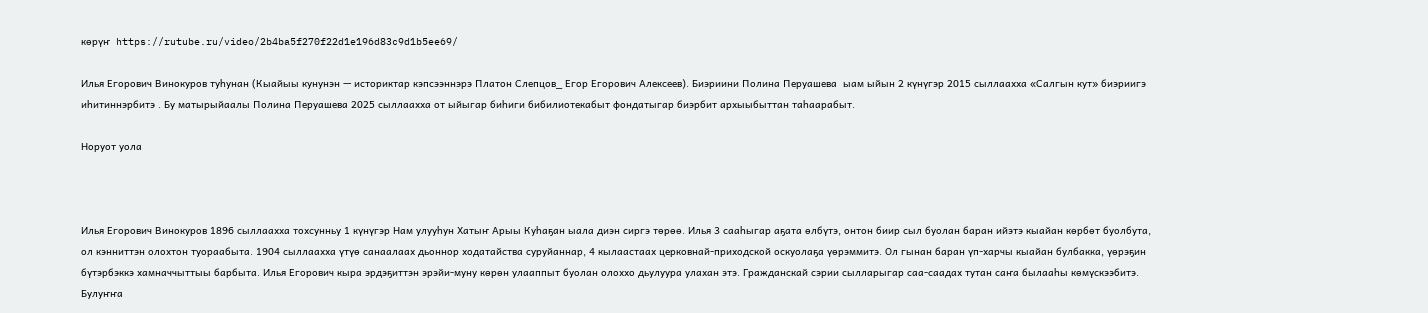көрүҥ  https://rutube.ru/video/2b4ba5f270f22d1e196d83c9d1b5ee69/

Илья Егорович Винокуров туhунан (Кыайыы кунунэн — историктар кэпсээннэрэ Платон Слепцов_ Егор Егорович Алексеев). Биэриини Полина Перуашева  ыам ыйын 2 күнүгэр 2015 сыллаахха «Салгын кут» биэриигэ иһитиннэрбитэ . Бу матырыйаалы Полина Перуашева 2025 сыллаахха от ыйыгар биһиги бибилиотекабыт фондатыгар биэрбит архыыбыттан таһаарабыт.

Норуот уола



Илья Егорович Винокуров 1896 сыллаахха тохсунньу 1 күнүгэр Нам улууһун Хатыҥ Арыы Куһаҕан ыала диэн сиргэ төрөө. Илья 3 сааһыгар аҕата ѳлбүтэ, онтон биир сыл буолан баран ийэтэ кыайан кѳрбѳт буолбута, ол кэнниттэн олохтон туораабыта. 1904 сыллаахха үтүө санаалаах дьоннор ходатайства суруйаннар, 4 кылаастаах церковнай-приходской оскуолаҕа үѳрэммитэ. Ол гынан баран үп-харчы кыайан булбакка, үөрэҕин бүтэрбэккэ хамначчыттыы барбыта. Илья Егорович кыра эрдэҕиттэн эрэйи-муну кѳрѳн улааппыт буолан олоххо дьулуура улахан этэ. Гражданскай сэрии сылларыгар саа-саадах тутан саҥа былааһы кѳмүскээбитэ. Булуҥҥа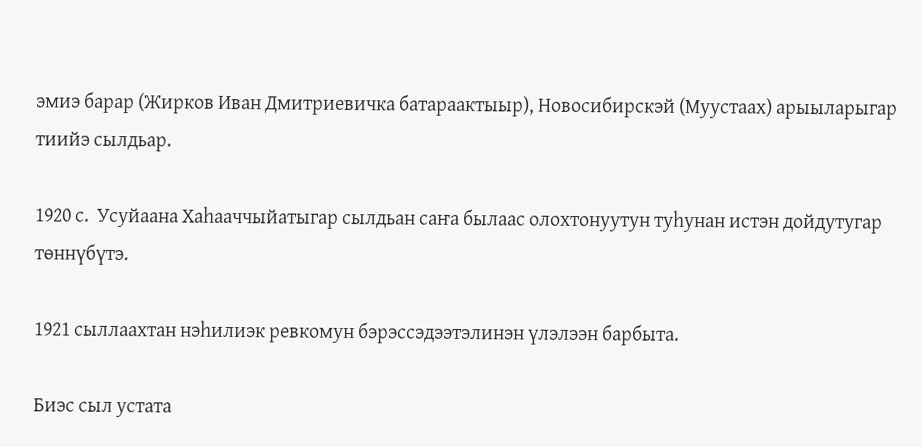эмиэ барар (Жирков Иван Дмитриевичка батараактыыр), Новосибирскэй (Муустаах) арыыларыгар тиийэ сылдьар.

1920 с.  Усуйаана Хаһааччыйатыгар сылдьан саҥа былаас олохтонуутун туһунан истэн дойдутугар төннүбүтэ.

1921 сыллаахтан нэһилиэк ревкомун бэрэссэдээтэлинэн үлэлээн барбыта.

Биэс сыл устата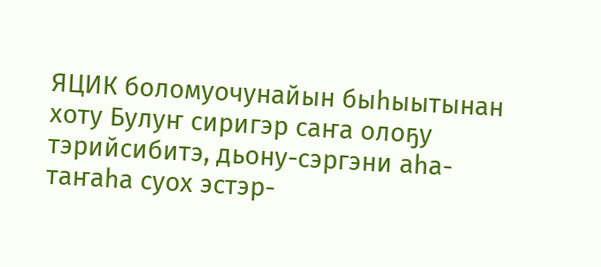ЯЦИК боломуочунайын быһыытынан хоту Булуҥ сиригэр саҥа олоҕу тэрийсибитэ, дьону-сэргэни аһа-таҥаһа суох эстэр-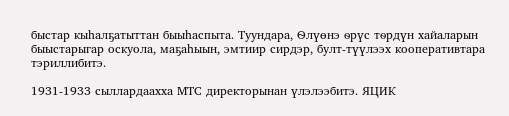быстар кыһалҕатыттан быыһаспыта. Туундара, Ѳлүөнэ ѳрүс тѳрдүн хайаларын быыстарыгар оскуола, маҕаһыын, эмтиир сирдэр, булт-түүлээх кооперативтара тэриллибитэ.

1931-1933 сыллардаахха МТС директорынан үлэлээбитэ. ЯЦИК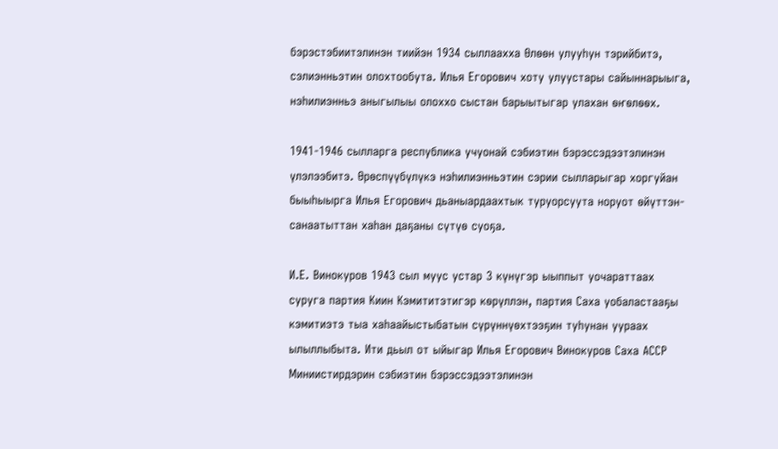бэрэстэбиитэлинэн тиийэн 1934 сыллаахха Ѳлөөн улууһун тэрийбитэ, сэлиэнньэтин олохтообута. Илья Егорович хоту улуустары сайыннарыыга, нэһилиэнньэ аныгылыы олоххо сыстан барыытыгар улахан ѳҥѳлѳѳх.

1941-1946 сылларга республика учуонай сэбиэтин бэрэссэдээтэлинэн үлэлээбитэ. Өрөспүүбүлүкэ нэһилиэнньэтин сэрии сылларыгар хоргуйан быыһыырга Илья Егорович дьаныардаахтык туруорсуута норуот өйүттэн-санаатыттан хаһан даҕаны сүтүө суоҕа.

И.Е. Винокуров 1943 сыл муус устар 3 күнүгэр ыыппыт уочараттаах суруга партия Киин Кэмититэтигэр кѳрүллэн, партия Саха уобаластааҕы кэмитиэтэ тыа хаһаайыстыбатын сүрүннүөхтээҕин туһунан уураах ылыллыбыта. Ити дьыл от ыйыгар Илья Егорович Винокуров Саха АССР Миниистирдэрин сэбиэтин бэрэссэдээтэлинэн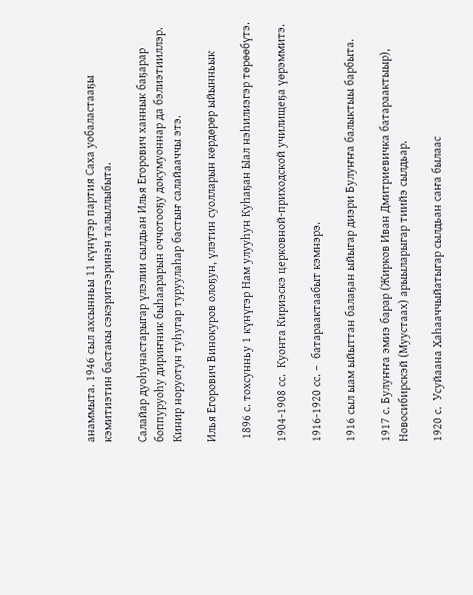анаммыта. 1946 сыл ахсынньы 11 күнүгэр партия Саха уобаластааҕы кэмитиэтин бастакы сэкэритээринэн талыллыбыта.

Салайар дуоһунастарыгар үлэлии сылдьан Илья Егорович ханнык баҕарар боппуруоһу дириҥник быһаарарын оччотооҕу докумуоннар да бэлиэтииллэр. Кинир норуотун туһугар туруулаһар бастыҥ салайааччы этэ.

Илья Егорович Винокуров олоҕун, үлэтин суолларын көрдөрөр ыйынньык

 1896 с. тохсунньу 1 күнүгэр Нам улууһун Куһаҕан Ыал нэһилиэгэр төрөөбүтэ.

1904-1908 сс.  Куонта Кириэскэ церковной-приходской училищеҕа үөрэммитэ.

1916-1920 сс. –  батараактаабыт кэмнэрэ.

1916 сыл ыам ыйыттан балаҕан ыйыгар диэри Булуҥҥа балыктыы барбыта.

1917 с. Булуҥҥа эмиэ барар (Жирков Иван Дмитриевичка батараактыыр), Новосибирскэй (Муустаах) арыыларыгар тиийэ сылдьар.

1920 с.  Усуйаана Хаһааччыйатыгар сылдьан саҥа былаас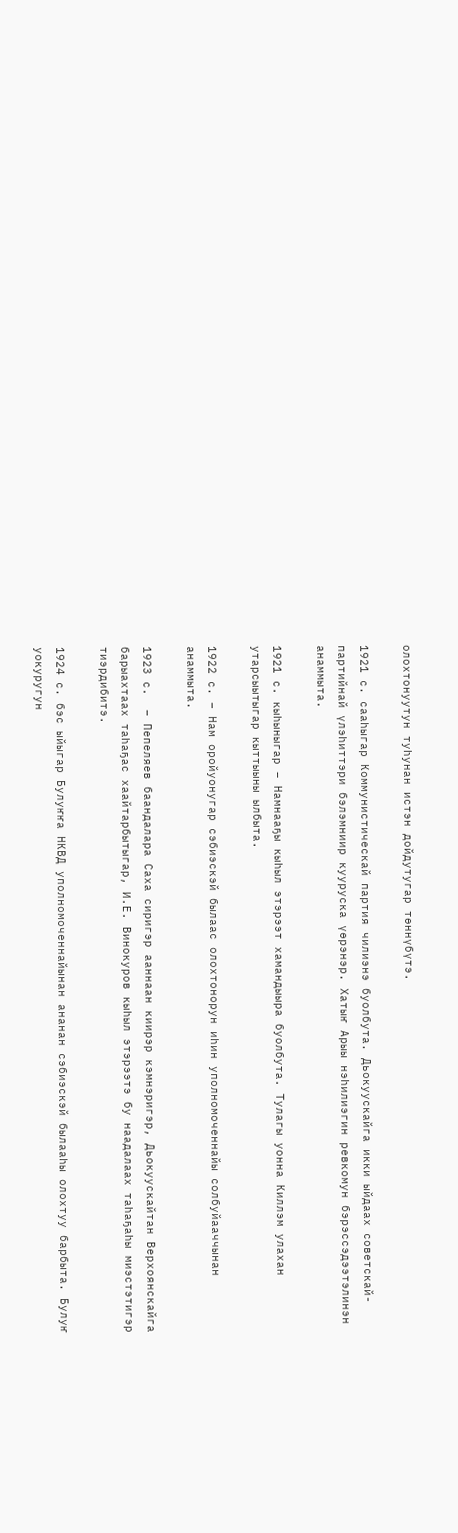олохтонуутун туһунан истэн дойдутугар төннүбүтэ.

1921 с. сааһыгар Коммунистическай партия чилиэнэ буолбута. Дьокуускайга икки ыйдаах советскай-партийнай үлэһиттэри бэлэмниир кууруска үөрэнэр. Хатыҥ Арыы нэһилиэгин ревкомун бэрэссэдээтэлинэн анаммыта.

1921 с. кыһыныгар – Намнааҕы кыһыл этэрээт хамандыыра буолбута. Тулагы уонна Киллэм улахан утарсыытыгар кыттыыны ылбыта.

1922 с. – Нам оройуонугар сэбиэскэй былаас олохтонорун иһин уполномоченнайы солбуйааччынан анаммыта.

1923 с.  – Пепеляев баандалара Саха сиригэр ааннаан киирэр кэмнэригэр, Дьокуускайтан Верхоянскайга барыахтаах таһаҕас хаайтарбытыгар, И.Е. Винокуров кыһыл этэрээтэ бу наадалаах таһаҕаһы миэстэтигэр тиэрдибитэ.

1924 с. бэс ыйыгар Булуҥҥа НКВД уполномоченнайынан ананан сэбиэскэй былааһы олохтуу барбыта. Булуҥ уокуругун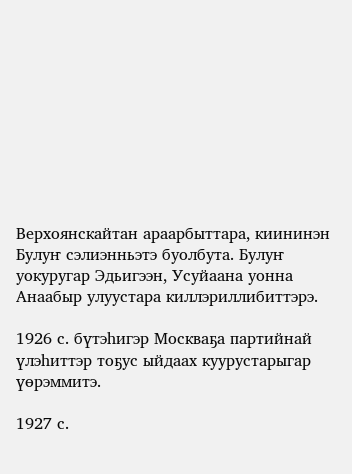Верхоянскайтан араарбыттара, киининэн Булуҥ сэлиэнньэтэ буолбута. Булуҥ уокуругар Эдьигээн, Усуйаана уонна Анаабыр улуустара киллэриллибиттэрэ.

1926 с. бүтэһигэр Москваҕа партийнай үлэһиттэр тоҕус ыйдаах куурустарыгар үөрэммитэ.

1927 с.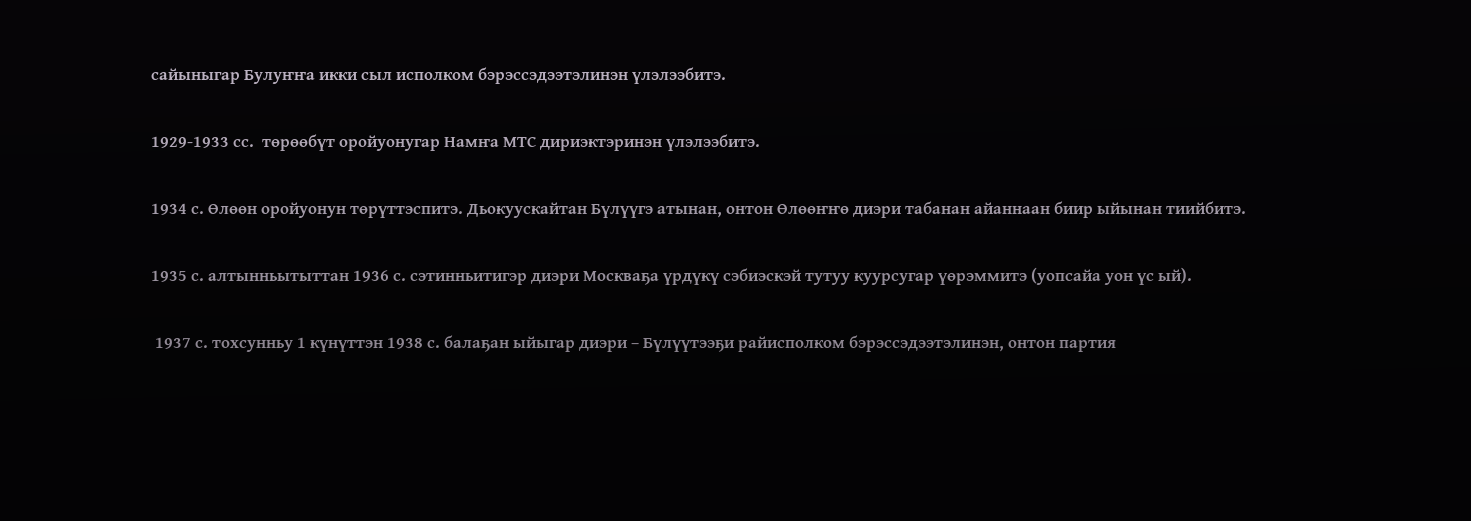сайыныгар Булуҥҥа икки сыл исполком бэрэссэдээтэлинэн үлэлээбитэ.

1929-1933 сс.  төрөөбүт оройуонугар Намҥа МТС дириэктэринэн үлэлээбитэ.

1934 с. Өлөөн оройуонун төрүттэспитэ. Дьокуускайтан Бүлүүгэ атынан, онтон Өлөөҥҥө диэри табанан айаннаан биир ыйынан тиийбитэ.

1935 с. алтынньытыттан 1936 с. сэтинньитигэр диэри Москваҕа үрдүкү сэбиэскэй тутуу куурсугар үөрэммитэ (уопсайа уон үс ый).

 1937 с. тохсунньу 1 күнүттэн 1938 с. балаҕан ыйыгар диэри – Бүлүүтээҕи райисполком бэрэссэдээтэлинэн, онтон партия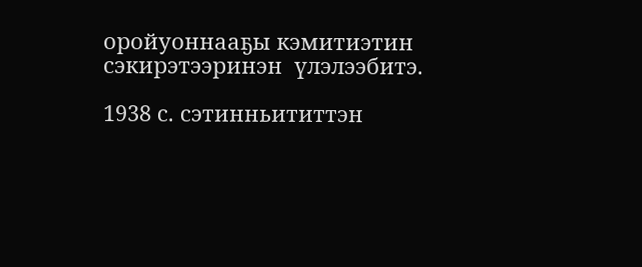оройуоннааҕы кэмитиэтин сэкирэтээринэн  үлэлээбитэ.

1938 с. сэтинньититтэн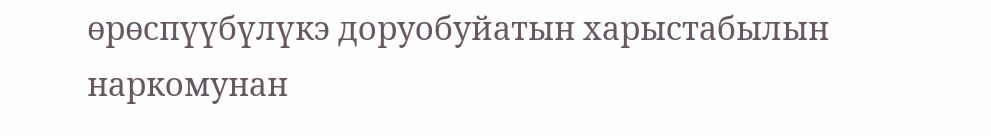өрөспүүбүлүкэ доруобуйатын харыстабылын наркомунан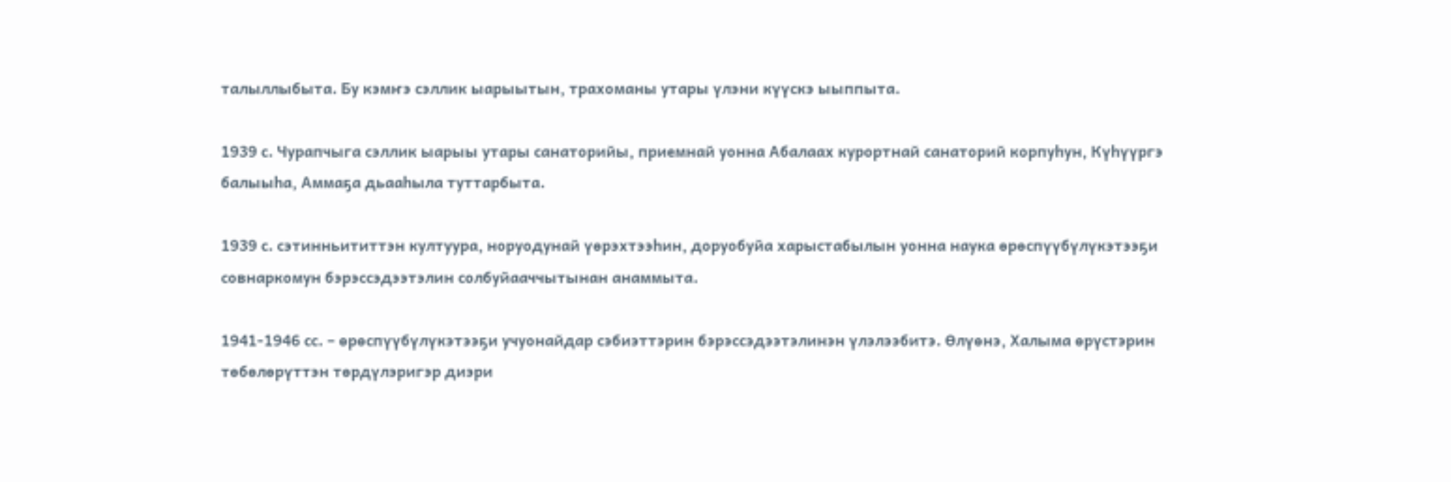талыллыбыта. Бу кэмҥэ сэллик ыарыытын, трахоманы утары үлэни күүскэ ыыппыта.

1939 с. Чурапчыга сэллик ыарыы утары санаторийы, приемнай уонна Абалаах курортнай санаторий корпуһун, Күһүүргэ балыыһа, Аммаҕа дьааһыла туттарбыта.

1939 с. сэтинньититтэн култуура, норуодунай үөрэхтээһин, доруобуйа харыстабылын уонна наука өрөспүүбүлүкэтээҕи совнаркомун бэрэссэдээтэлин солбуйааччытынан анаммыта.

1941-1946 сс. – өрөспүүбүлүкэтээҕи учуонайдар сэбиэттэрин бэрэссэдээтэлинэн үлэлээбитэ. Өлүөнэ, Халыма өрүстэрин төбөлөрүттэн төрдүлэригэр диэри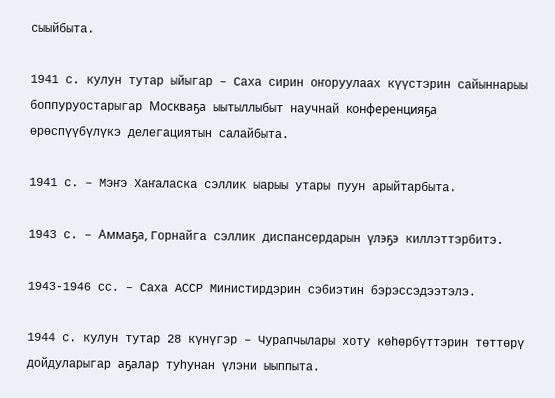сыыйбыта.

1941 с. кулун тутар ыйыгар – Саха сирин оҥоруулаах күүстэрин сайыннарыы боппуруостарыгар Москваҕа ыытыллыбыт научнай конференцияҕа өрөспүүбүлүкэ делегациятын салайбыта.

1941 с. – Мэҥэ Хаҥаласка сэллик ыарыы утары пуун арыйтарбыта.

1943 с. – Аммаҕа, Горнайга сэллик диспансердарын үлэҕэ киллэттэрбитэ.

1943-1946 сс. – Саха АССР Министирдэрин сэбиэтин бэрэссэдээтэлэ.

1944 с. кулун тутар 28 күнүгэр – Чурапчылары хоту көһөрбүттэрин төттөрү дойдуларыгар аҕалар туһунан үлэни ыыппыта.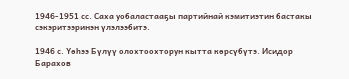1946-1951 сс. Саха уобаластааҕы партийнай кэмитиэтин бастакы сэкэритээринэн үлэлээбитэ.

1946 с. Үөһээ Бүлүү олохтоохторун кытта көрсүбүтэ. Исидор Барахов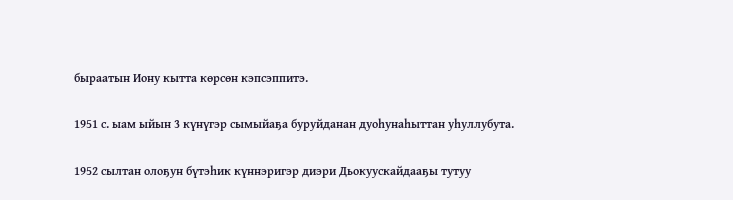быраатын Иону кытта көрсөн кэпсэппитэ.

1951 с. ыам ыйын 3 күнүгэр сымыйаҕа буруйданан дуоһунаһыттан уһуллубута.

1952 сылтан олоҕун бүтэһик күннэригэр диэри Дьокуускайдааҕы тутуу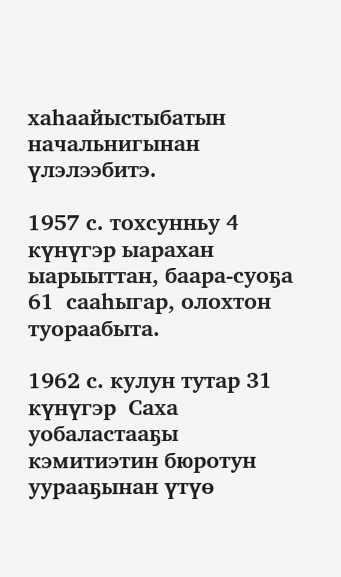хаһаайыстыбатын начальнигынан үлэлээбитэ.

1957 с. тохсунньу 4 күнүгэр ыарахан ыарыыттан, баара-суоҕа 61  сааһыгар, олохтон туораабыта.

1962 с. кулун тутар 31 күнүгэр  Саха уобаластааҕы кэмитиэтин бюротун уурааҕынан үтүө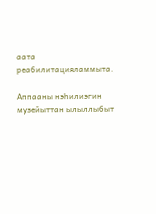аата реабилитацияламмыта.

Аппааны нэһилиэгин музейыттан ылыллыбыт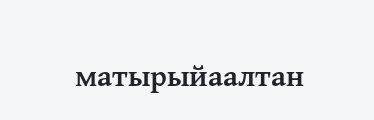матырыйаалтан